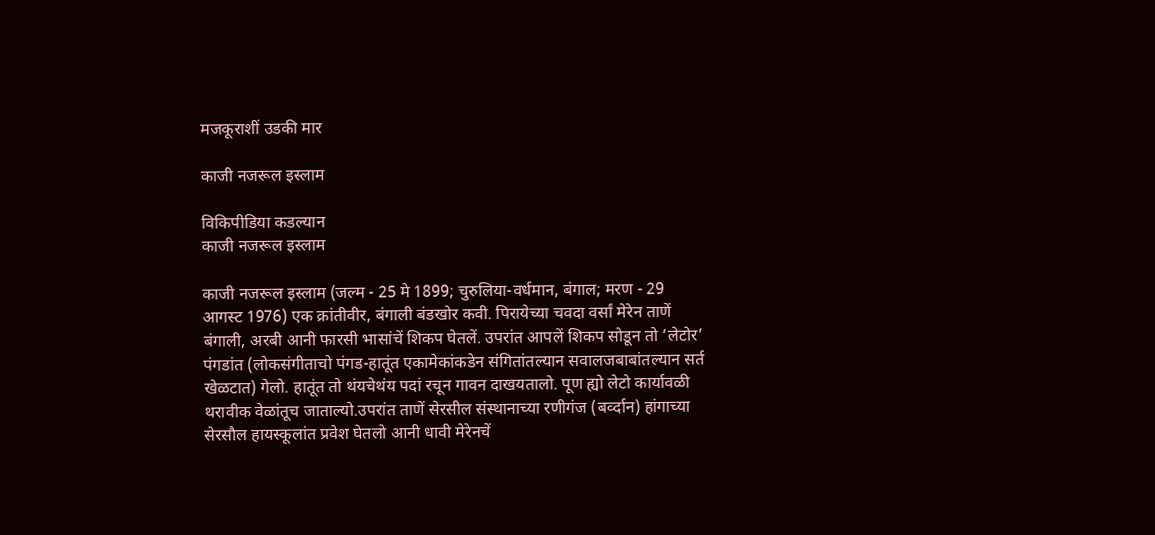मजकूराशीं उडकी मार

काजी नजरूल इस्लाम

विकिपीडिया कडल्यान
काजी नजरूल इस्लाम

काजी नजरूल इस्लाम (जल्म - 25 मे 1899; चुरुलिया-वर्धमान, बंगाल; मरण - 29 आगस्ट 1976) एक क्रांतीवीर, बंगाली बंडखोर कवी. पिरायेच्या चवदा वर्सां मेरेन ताणें बंगाली, अरबी आनी फारसी भासांचें शिकप घेतलें. उपरांत आपलें शिकप सोडून तो ‘लेटोर’ पंगडांत (लोकसंगीताचो पंगड-हातूंत एकामेकांकडेन संगितांतल्यान सवालजबाबांतल्यान सर्त खेळटात) गेलो. हातूंत तो थंयचेथंय पदां रचून गावन दाखयतालो. पूण ह्यो लेटो कार्यावळी थरावीक वेळांतूच जाताल्यो.उपरांत ताणें सेरसील संस्थानाच्या रणीगंज (बर्व्दान) हांगाच्या सेरसौल हायस्कूलांत प्रवेश घेतलो आनी धावी मेरेनचें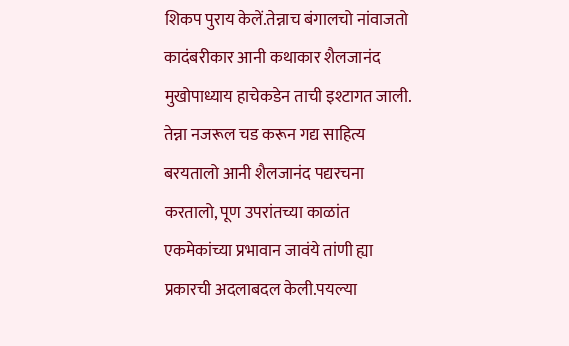शिकप पुराय केलें.तेन्नाच बंगालचो नांवाजतो कादंबरीकार आनी कथाकार शैलजानंद मुखोपाध्याय हाचेकडेन ताची इश्टागत जाली. तेन्ना नजरूल चड करून गद्य साहित्य बरयतालो आनी शैलजानंद पद्यरचना करतालो, पूण उपरांतच्या काळांत एकमेकांच्या प्रभावान जावंये तांणी ह्या प्रकारची अदलाबदल केली.पयल्या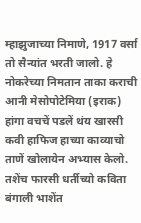म्हाझुजाच्या निमाणे, 1917 वर्सा तो सैन्यांत भरती जालो. हे नोकरेच्या निमतान ताका कराची आनी मेसोपोटेमिया (इराक) हांगा वचचें पडलें थंय खारसी कवी हाफिज हाच्या काव्याचो ताणें खोलायेन अभ्यास केलो. तशेंच फारसी धर्तीच्यो कविता बंगाली भाशेंत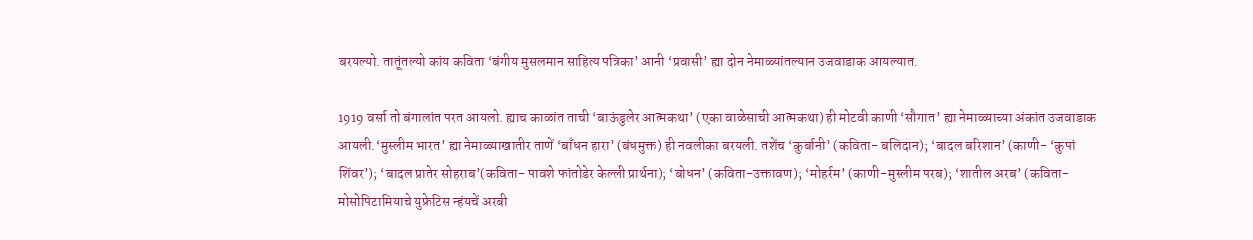बरयल्यो. तातूंतल्यो कांय कविता ‘बंगीय मुसलमान साहित्य पत्रिका’ आनी ‘प्रवासी’ ह्या दोन नेमाळ्यांतल्यान उजवाडाक आयल्यात.

1919 वर्सा तो बंगालांत परत आयलो. ह्याच काळांत ताची ‘बाऊंडुलेर आत्मकथा’ (एका वाळेसाची आत्मकथा) ही मोटवी काणी ‘सौगात’ ह्या नेमाळ्याच्या अंकांत उजवाडाक आयली.‘मुस्लीम भारत’ ह्या नेमाळ्याखातीर ताणें ‘बाँधन हारा’ (बंधमुक्त) ही नवलीका बरयली. तशेंच ‘कुर्बानी’ (कविता- बलिदान); ‘बादल बरिशान’ (काणी- ‘कुपां शिंवर’); ‘बादल प्रातेर सोहराब’(कविता- पावशे फांतोडेर केल्ली प्रार्थना); ‘बोधन’ (कविता-उक्तावण); ‘मोहर्रम’ (काणी-मुस्लीम परब); ‘शातील अरब’ (कविता- मोसोपिटामियाचे युफ्रेटिस न्हंयचें अरबी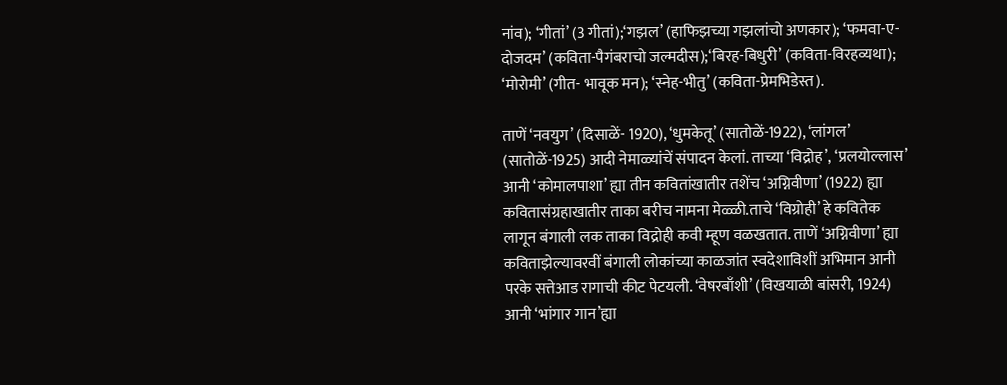नांव); ‘गीतां’ (3 गीतां);‘गझल’ (हाफिझच्या गझलांचो अणकार); ‘फमवा-ए-दोजदम’ (कविता-पैगंबराचो जल्मदीस);‘बिरह-बिधुरी’ (कविता-विरहव्यथा); ‘मोरोमी’ (गीत- भावूक मन); ‘स्नेह-भीतु’ (कविता-प्रेमभिडेस्त).

ताणें ‘नवयुग’ (दिसाळें- 1920), ‘धुमकेतू’ (सातोळें-1922), ‘लांगल’ (सातोळें-1925) आदी नेमाळ्यांचें संपादन केलां. ताच्या ‘विद्रोह’, ‘प्रलयोल्लास’ आनी ‘कोमालपाशा’ ह्या तीन कवितांखातीर तशेंच ‘अग्निवीणा’ (1922) ह्या कवितासंग्रहाखातीर ताका बरीच नामना मेळ्ळी.ताचे ‘विग्रोही’ हे कवितेक लागून बंगाली लक ताका विद्रोही कवी म्हूण वळखतात. ताणें ‘अग्निवीणा’ ह्या कविताझेल्यावरवीं बंगाली लोकांच्या काळजांत स्वदेशाविशीं अभिमान आनी परके सत्तेआड रागाची कीट पेटयली. ‘वेषरबाँशी’ (विखयाळी बांसरी, 1924) आनी ‘भांगार गान’ह्या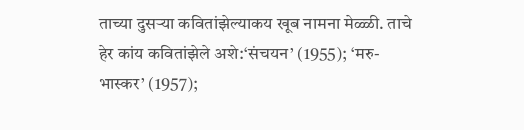ताच्या दुसऱ्या कवितांझेल्याकय खूब नामना मेळ्ळी. ताचे हेर कांय कवितांझेले अशे:‘संचयन’ (1955); ‘मरु-भास्कर’ (1957);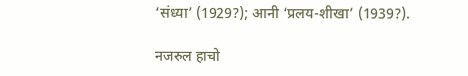‘संध्या’ (1929?); आनी ‘प्रलय-शीखा’ (1939?).

नजरुल हाचो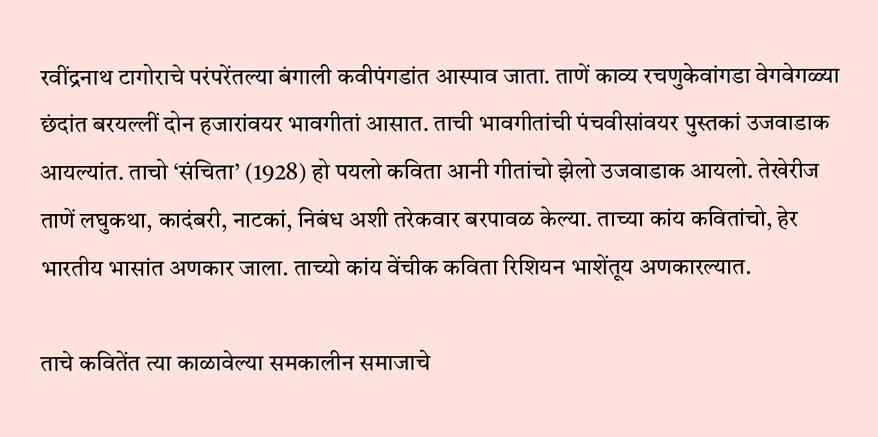रवींद्रनाथ टागोराचे परंपरेंतल्या बंगाली कवीपंगडांत आस्पाव जाता. ताणें काव्य रचणुकेवांगडा वेगवेगळ्या छंदांत बरयल्लीं दोन हजारांवयर भावगीतां आसात. ताची भावगीतांची पंचवीसांवयर पुस्तकां उजवाडाक आयल्यांत. ताचो ‘संचिता’ (1928) हो पयलो कविता आनी गीतांचो झेलो उजवाडाक आयलो. तेखेरीज ताणें लघुकथा, कादंबरी, नाटकां, निबंध अशी तरेकवार बरपावळ केल्या. ताच्या कांय कवितांचो, हेर भारतीय भासांत अणकार जाला. ताच्यो कांय वेंचीक कविता रिशियन भाशेंतूय अणकारल्यात.

ताचे कवितेंत त्या काळावेल्या समकालीन समाजाचे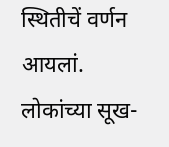स्थितीचें वर्णन आयलां. लोकांच्या सूख-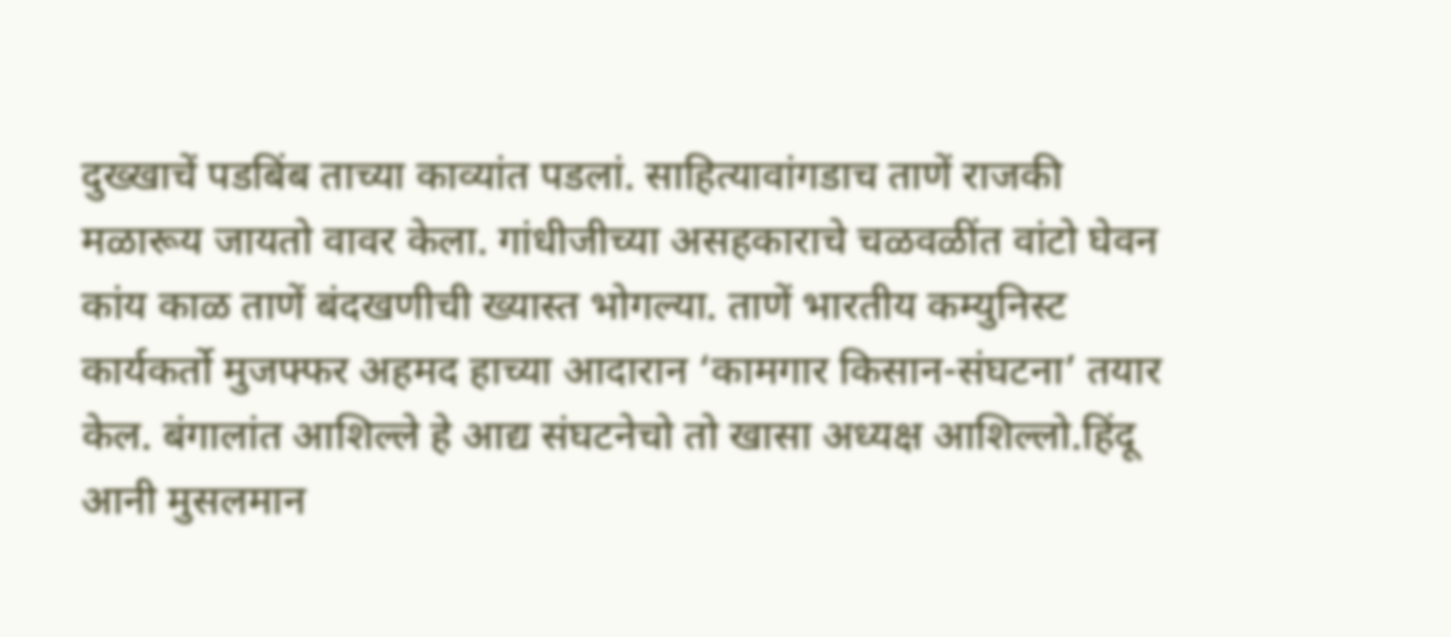दुख्खाचें पडबिंब ताच्या काव्यांत पडलां. साहित्यावांगडाच ताणें राजकी मळारूय जायतो वावर केला. गांधीजीच्या असहकाराचे चळवळींत वांटो घेवन कांय काळ ताणें बंदखणीची ख्यास्त भोगल्या. ताणें भारतीय कम्युनिस्ट कार्यकर्तो मुजफ्फर अहमद हाच्या आदारान ‘कामगार किसान-संघटना’ तयार केल. बंगालांत आशिल्ले हे आद्य संघटनेचो तो खासा अध्यक्ष आशिल्लो.हिंदू आनी मुसलमान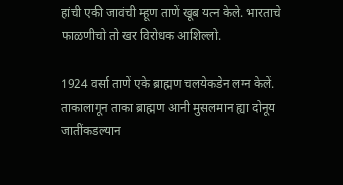हांची एकी जावंची म्हूण ताणें खूब यत्न केले. भारताचे फाळणीचो तो खर विरोधक आशिल्लो.

1924 वर्सा ताणें एके ब्राह्मण चलयेकडेन लग्न केलें. ताकालागून ताका ब्राह्मण आनी मुसलमान ह्या दोनूय जातींकडल्यान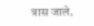त्रास जाले.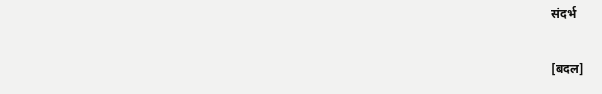संदर्भ

[बदल]